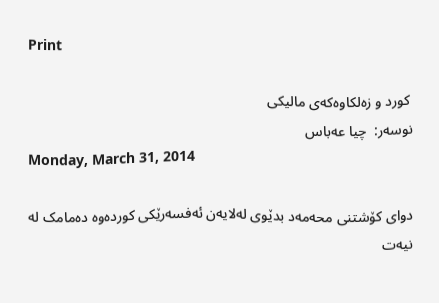Print

 کورد و زه‌لکاوه‌که‌ی مالیکی
نوسه‌ر:  چیا عه‌باس
Monday, March 31, 2014

دوای کۆشتنی محەمەد بدێوی له‌لایه‌ن ئه‌فسه‌رێکی کورده‌وه‌ ده‌مامک له‌ نیه‌ت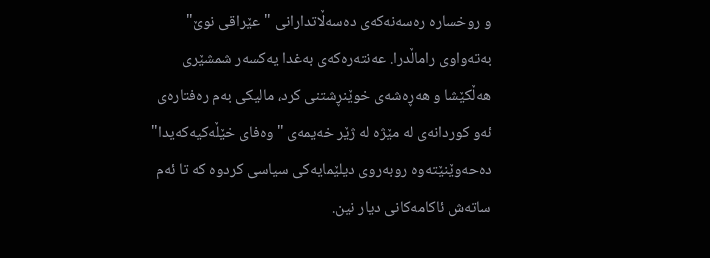و روخساره‌ ره‌سه‌نه‌که‌ی ده‌سه‌ڵاتدارانی "عێراقی نوێ" به‌ته‌واوی راماڵدرا. عه‌نته‌ره‌که‌ی به‌غدا یه‌کسه‌ر شمشێری هه‌ڵکێشا و هه‌ڕه‌شه‌ی خوێنڕشتنی کرد، مالیکی به‌م ره‌فتاره‌ی ئه‌و کوردانه‌ی له‌ مێژه‌ له‌ ژێر خه‌یمه‌ی "وه‌فای خێڵه‌کیه‌که‌یدا" ده‌حه‌وێنێته‌وه‌ روبه‌روی دیلێمایه‌کی سیاسی کردوه‌ که‌ تا ئه‌م ساته‌ش ئاکامه‌کانی دیار نین‌.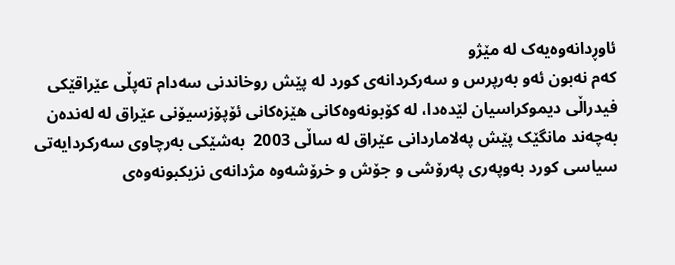ئاوڕدانه‌وه‌یه‌ک له‌ مێژو
که‌م نه‌بون ئه‌و به‌رپرس و سه‌رکردانه‌ی کورد له‌ پێش روخاندنی سه‌دام‌ ته‌پڵی عێراقێکی فیدراڵی دیموکراسیان لێده‌دا، له‌ کۆبونه‌وه‌کانی هێزه‌کانی ئۆپۆزسیۆنی عێراق له‌ له‌نده‌ن به‌چه‌ند مانگێک پێش په‌لاماردانی عێراق له‌ ساڵی 2003  به‌شێکی به‌رچاوی سه‌رکردایه‌تی سیاسی کورد‌ به‌وپه‌ری په‌رۆشی و جۆش و خرۆشه‌وه‌ مژدانه‌ی نزیکبونه‌وه‌ی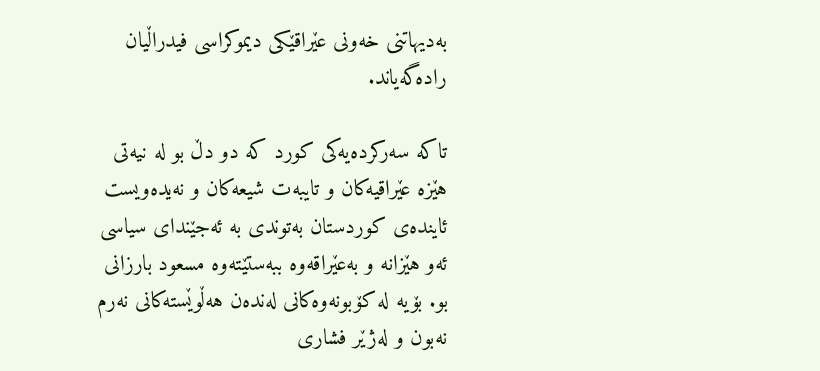به‌دیهاتنی خه‌ونی عێراقێکی دیموکراسی فیدراڵیان راده‌گه‌یاند.

تاکه‌ سه‌رکرده‌یه‌کی کورد که‌ دو دڵ بو له‌ نیه‌تی هێزه‌ عێراقیه‌کان و تایبه‌ت شیعه‌کان و نه‌یده‌ویست ئاینده‌ی کوردستان به‌توندی به‌ ئه‌جێندای سیاسی ئه‌و هێزانه‌ و به‌عێراقه‌وه‌ ببه‌ستێته‌وه‌ مسعود بارزانی بو. بۆیه‌ له‌ کۆبونه‌وه‌کانی له‌نده‌ن هه‌ڵوێسته‌کانی نه‌رم نه‌بون و له‌ژێر فشاری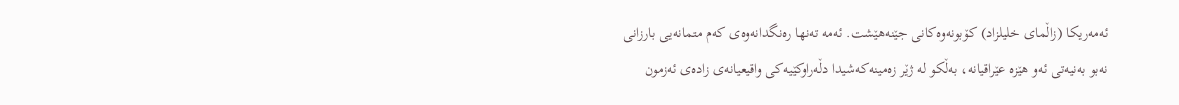ئه‌مەریکا (زاڵمای خلیلزاد) کۆبونه‌وه‌کانی جێنه‌هێشت. ئه‌مه‌ ته‌نها ره‌نگدانه‌وه‌ی که‌م متمانه‌یی بارزانی نه‌بو به‌نیه‌تی ئه‌‌و هێزه‌ عێراقیانه،‌ به‌ڵکو له‌ ژێر زه‌مینه‌که‌شیدا دڵه‌راوکێیه‌کی واقیعیانه‌ی زاده‌ی ئه‌زمون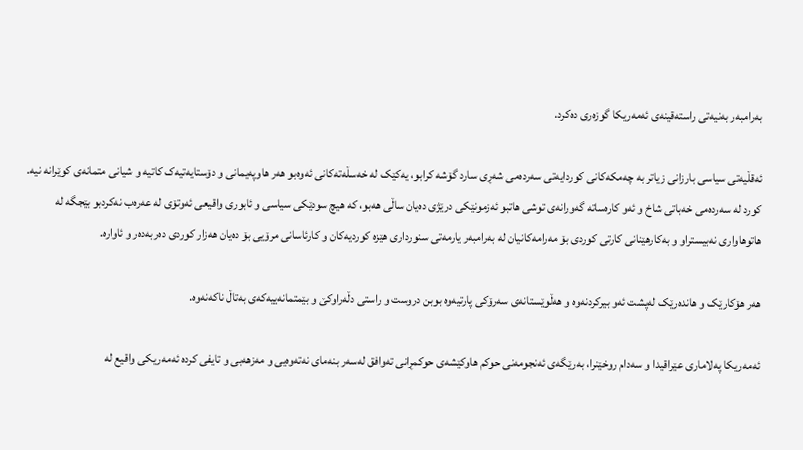به‌رامبه‌ر به‌نیه‌تی راسته‌قینه‌ی ئه‌مەریکا گوزه‌ری ده‌کرد.

ئه‌قڵیه‌تی سیاسی بارزانی زیاتر به‌ چه‌مکه‌کانی کوردایه‌تی سه‌ر‌ده‌می شه‌ڕی سارد گۆشه‌ کرابو، یه‌کێک له‌ خه‌سڵه‌ته‌کانی ئه‌وه‌بو هه‌ر هاوپه‌یمانی و دۆستایه‌تیه‌ک کاتیه‌ و شیانی متمانه‌ی کوێرانه‌‌ نیه‌. کورد له‌ سه‌رده‌می خه‌باتی شاخ و ئه‌و کاره‌ساته‌ گه‌ورانه‌ی توشی هاتبو ئه‌زمونێکی درێژی ده‌یان ساڵی هه‌بو، که‌ هیچ سودێکی سیاسی و ئابوری واقیعی ئه‌وتۆی له‌ عه‌ره‌ب نه‌کردبو بێجگه‌ له‌ هاتوهاواری نه‌بیستراو و به‌کارهێنانی کارتی کوردی بۆ مه‌رامه‌کانیان له‌ به‌رامبه‌ر یارمه‌تی سنورداری هێزه‌ کوردیه‌کان‌ و کارئاسانی مرۆیی بۆ ده‌یان هه‌زار کوردی ده‌ربه‌ده‌ر و ئاواره‌.

هه‌ر هۆکارێک و هانده‌رێک له‌پشت ئه‌و بیرکردنه‌وه‌ و هه‌ڵوێستانه‌ی سه‌رۆکی پارتیه‌وه‌ بوبن دروست و راستی دڵه‌راوکێ و بێمتمانه‌ییه‌که‌ی به‌تاڵ ناکه‌نه‌وه‌.

ئه‌مەریکا په‌لاماری عێراقیدا و سه‌دام روخێنرا، به‌رێگه‌ی ئه‌نجومه‌نی حوکم هاوکێشه‌ی حوکمڕانی ته‌وافق له‌سه‌ر بنه‌مای نه‌ته‌وه‌یی و مه‌زهه‌بی و تایفی کرده‌ ئه‌مەریکی واقیع له‌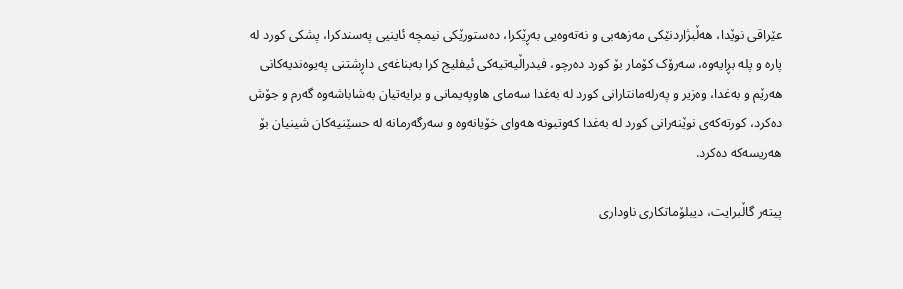عێراقی نوێدا، هه‌ڵبژاردنێکی مه‌زهه‌بی و نه‌ته‌وه‌یی به‌‌ڕێکرا، ده‌ستورێکی نیمچه‌ ئاینیی په‌سندکرا، پشکی کورد له‌ پاره‌ و پله‌ بڕایه‌وه‌، سه‌رۆک کۆمار بۆ کورد ده‌رچو، فیدراڵیه‌تیه‌کی ئیفلیج کرا به‌بناغه‌ی داڕشتنی په‌یوه‌ندیه‌کانی هه‌رێم و به‌غدا، وه‌زیر و په‌رله‌مانتارانی کورد له‌ به‌غدا سه‌مای هاوپه‌یمانی و برایه‌تیان به‌شاباشه‌وه‌ گه‌رم و جۆش ده‌کرد، کورته‌که‌ی نوێنه‌رانی کورد له‌ به‌غدا که‌وتبونه‌ هه‌وای خۆیانه‌وه و سه‌رگه‌رمانه‌ له‌ حسێنیه‌کان شینیان ‌بۆ هه‌ریسه‌که‌ ده‌کرد.

پیته‌ر گاڵبرایت، دیبلۆماتکاری ناوداری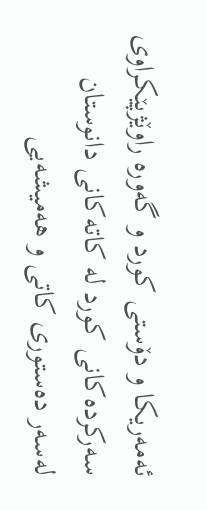ئه‌مەریکا و دۆستی کورد و گه‌وره‌ راوێژپێکراوی سه‌رکرده‌کانی کورد له‌ کاته‌کانی دانوستان له‌سه‌ر ده‌ستوری کاتی و هه‌میشه‌یی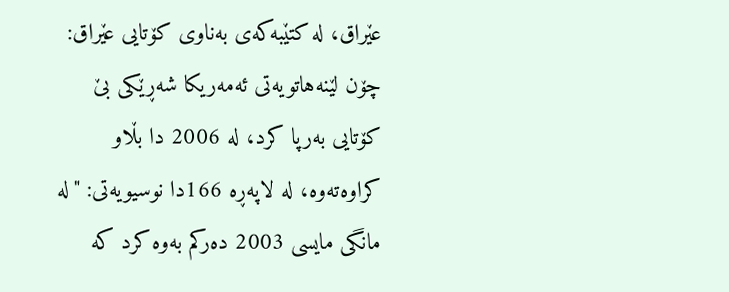عێراق، له‌ کتێبه‌که‌ی به‌ناوی کۆتایی عێراق: چۆن لێنه‌هاتویه‌تی ئه‌مەریکا شه‌ڕێکی بێ کۆتایی به‌رپا کرد، له‌ 2006 دا بڵاو کراوه‌ته‌وه‌‌، له‌ لاپه‌ڕه‌ 166دا نوسیویه‌تی: "له‌ مانگی مایسی 2003 ده‌رکم به‌وه‌ کرد که‌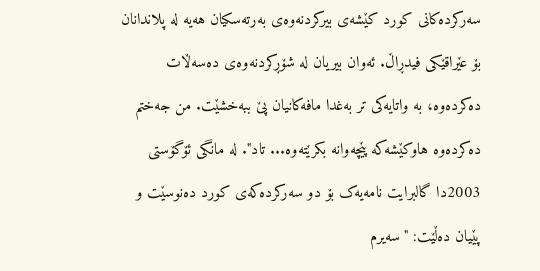سه‌رکرده‌کانی کورد کێشه‌ی بیرکردنه‌وه‌ی به‌رته‌سکیان هه‌یه‌ له‌ پلاندانان بۆ عێراقێکی فیدڕاڵ. ئه‌وان بیریان له‌ شۆڕکردنه‌وه‌ی ده‌سه‌ڵات ده‌کرده‌وه، به‌ واتایه‌کی تر به‌غدا مافه‌کانیان پێ ببه‌خشێت. من جه‌ختم ده‌کرده‌وه‌ هاوکێشه‌که‌ پێچه‌وانه‌ بکرێته‌وه‌... تاد". له‌ مانگی ئۆگۆستی 2003دا گالبرایت نامه‌یه‌ک بۆ دو‌ سه‌رکرده‌که‌ی کورد ده‌نوسێت و پێیان ده‌ڵێت: "سه‌یرم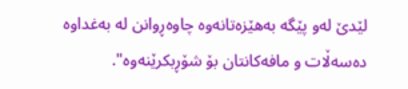لێدێ له‌و پێگه‌ به‌هێزه‌تانه‌وه‌ چاوه‌ڕوانن له‌ به‌غدا‌وه‌ ده‌سه‌ڵات و مافه‌کانتان بۆ شۆڕبکرێنه‌وه‌".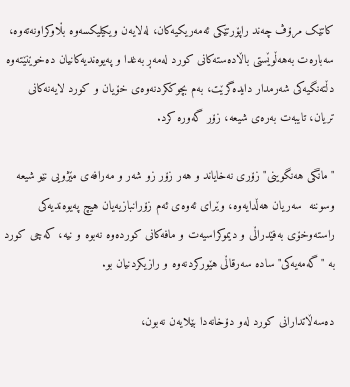کاتێک مرۆڤ چه‌ند راپۆرتێکی ئه‌مەریکیه‌کان، له‌لایه‌ن ویکیلیکسه‌وه‌ بڵاوکراونه‌ته‌وه‌، سه‌باره‌ت به‌هه‌ڵوێستی باڵاده‌سته‌کانی کورد‌ له‌مه‌ڕ به‌غدا و په‌یوه‌ندیه‌کانیان ده‌خوێنێته‌وه‌ دڵته‌نگیه‌کی شه‌رمدار دایده‌گرێت، به‌م بچوککردنه‌وه‌ی خۆیان و کورد لایه‌نه‌کانی تریان، تایبه‌ت به‌ره‌ی شیعه‌، زۆر گه‌وره‌ کرد.

"مانگی هه‌نگوینی" زۆری نه‌خایاند و هه‌ر زۆر زو شه‌ر و مه‌رافه‌ی مێژویی نێو شیعە وسوننە  سه‌ریان هه‌ڵدایه‌وه‌، وێرای ئه‌وه‌ی ئەم زۆرانبازیەیان هیچ پەیوەندیەکی راسته‌وخۆی بەفێدراڵی و دیموکراسیەت و مافەکانی کورده‌وه‌ نه‌بوه‌ و نیه‌، که‌چی کورد به‌ "گه‌مه‌یه‌کی" ساده‌ سه‌رقاڵی هێورکردنه‌وه و رازیکردنیان بو.

دەسەڵاتدارانی کورد له‌و دۆخانه‌دا بێلایەن نه‌بون،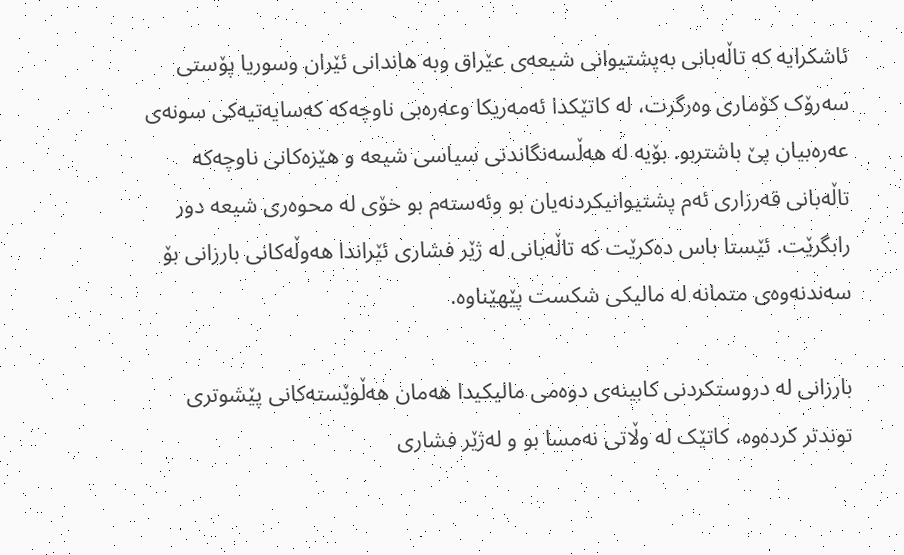ئاشکرایە کە تاڵەبانی بەپشتیوانی شیعەی عێراق وبە هاندانی ئێران وسوریا پۆستی سەرۆک کۆماری وەرگرت، لە کاتێکدا ئەمه‌ریکا وعەرەبی ناوچەکە کەسایەتیەکی سونەی عەرەبیان پێ باشتربو. بۆیه‌ له‌ هه‌ڵسه‌نگاندنی سیاسی شیعه‌ و هێزه‌کانی ناوچه‌که‌ تاڵه‌بانی قەرزاری ئەم پشتیوانیکردنه‌یان بو وئه‌سته‌م بو خۆی لە محوەری شیعە دور رابگرێت. ئێستا باس ده‌کرێت که‌ تاڵه‌بانی له‌ ژێر فشاری ئێراندا هه‌وڵه‌کانی بارزانی بۆ سه‌ندنه‌وه‌ی متمانه‌ له‌ مالیکی شکست پێهێناوه‌.

بارزانی له‌ دروستکردنی کابینه‌ی دوه‌می مالیکیدا هه‌مان هه‌ڵوێسته‌کانی پێشوتری توندتر کرده‌وه‌، کاتێک له‌ وڵاتی نه‌مسا بو و له‌ژێر فشاری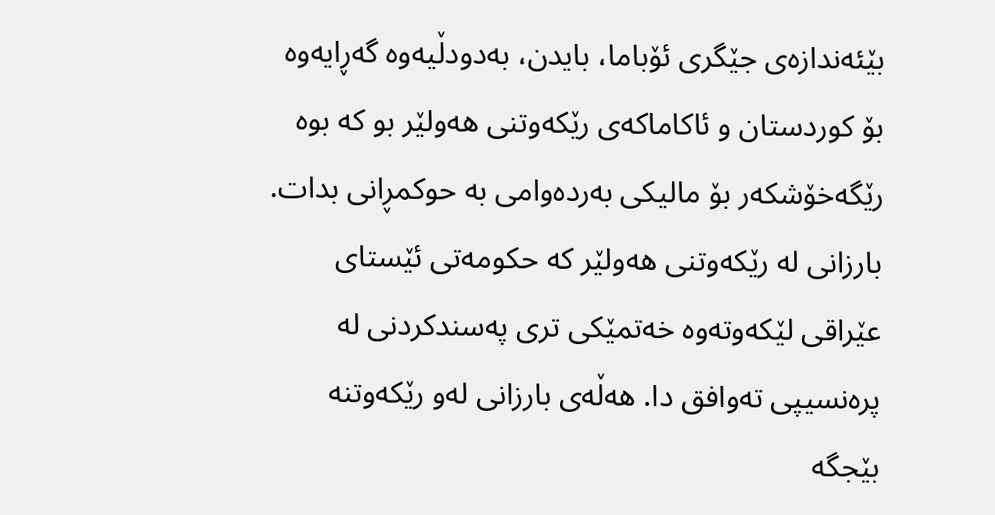بێئه‌ندازه‌ی جێگری ئۆباما، بایدن، به‌دودڵیه‌وه‌ گه‌ڕایه‌وه‌ بۆ کوردستان و ئاکاماکه‌ی رێکه‌وتنی هه‌ولێر بو که‌ بوه‌ رێگه‌خۆشکه‌ر بۆ مالیکی به‌رده‌وامی به‌ حوکمڕانی بدات. بارزانی لە رێکەوتنی هەولێر کە حکومەتی ئێستای عێراقی لێکەوتەوە خەتمێکی تری پەسندکردنی لە پرەنسیپی تەوافق دا. هەڵەی بارزانی لەو رێکەوتنە بێجگە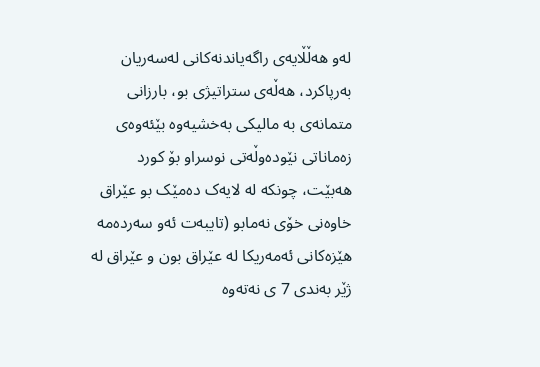لەو هەڵڵایەی راگەیاندنەکانی لەسەریان بەرپاکرد، هەڵەی ستراتیژی بو، بارزانی متمانەی بە مالیکی بەخشیەوە بێئەوەی زەماناتی نێودەوڵەتی نوسراو بۆ کورد هەبێت، چونکە لە لایەک دەمێک بو عێراق خاوەنی خۆی نه‌مابو (تایبه‌ت ئه‌و سه‌رده‌مه‌ هێزه‌کانی ئه‌مەریکا له‌ عێراق بون و عێراق له‌ ژێر به‌ندی‌ 7 ی نه‌ته‌وه‌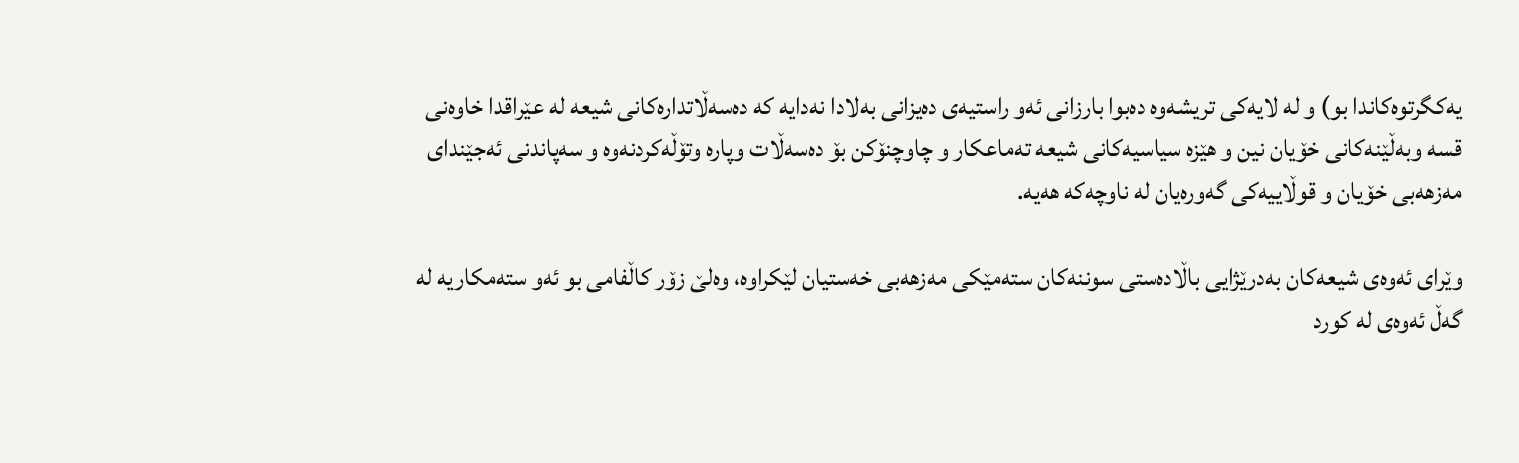یه‌کگرتوه‌کاندا بو) و لە لایەکی تریشەوە ده‌بوا بارزانی ئه‌و راستیه‌ی ده‌یزانی به‌لادا نه‌دایه‌ که‌ ده‌سه‌ڵاتداره‌کانی شیعە لە عێراقدا خاوەنی قسە وبەڵێنەکانی خۆیان نین و هێزه‌ سیاسیه‌کانی شیعه‌ تەماعکار و چاوچنۆکن بۆ دەسەڵات وپارە وتۆڵەکردنەوە و سه‌پاندنی ئه‌جێندای مه‌زهه‌بی خۆیان و قوڵاییه‌کی گه‌وره‌یان له‌ ناوچه‌که‌ هه‌یه‌.

وێرای ئه‌وه‌ی شیعه‌کان به‌درێژایی باڵاده‌ستی سوننه‌کان سته‌مێکی مه‌زهه‌بی خه‌ستیان لێکراوه‌، وه‌لێ زۆر کاڵفامی بو ئه‌و سته‌مکاریه‌ له‌ گه‌ڵ ئه‌وه‌ی له‌ کورد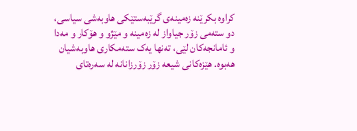کراوه‌ بکرێنه‌ زه‌مینه‌ی گرێبه‌ستێکی هاو‌به‌شی سیاسی، دو سته‌می زۆر جیاواز له‌ زه‌مینه‌ و مێژو و هۆکار و مه‌دا و ئامانجه‌کان لێی، ته‌نها یه‌ک سته‌مکاری هاوبه‌شیان هه‌بوه‌. هێزه‌کانی شیعه‌ زۆر زۆرزانانه‌ له‌ سه‌ره‌تای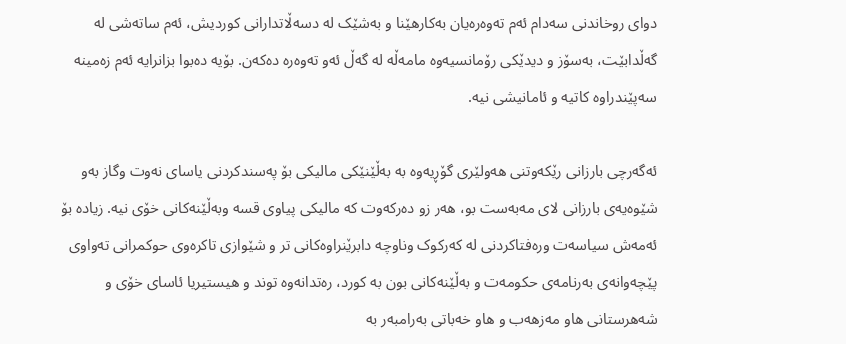دوای روخاندنی سه‌دام ئه‌م ته‌وه‌ره‌یان به‌کارهێنا و به‌شێک له‌ دسه‌ڵاتدارانی کوردیش، ئه‌م ساته‌شی له‌ گه‌ڵدابێت، به‌سۆز و دیدێکی رۆمانسیه‌وه‌ مامه‌ڵه‌ له‌ گه‌ڵ ئه‌و ته‌وه‌ره‌ ده‌که‌ن. بۆیه‌ دەبوا بزانرایە ئەم زه‌مینه‌ سه‌پێندراوه‌‌ کاتیه‌ و ئامانیشی نیه‌‌.

ئەگەرچی بارزانی رێکەوتنی هەولێری گۆڕیەوە بە بەڵێنێکی مالیکی بۆ پەسندکردنی یاسای نەوت وگاز بەو شێوەیەی بارزانی لای مەبەست بو، هەر زو دەرکەوت کە مالیکی پیاوی قسە وبەڵێنەکانی خۆی نیە. زیادە بۆ ئه‌مه‌ش سیاسەت ورەفتاکردنی لە کەرکوک وناوچە دابرێنراوەکانی تر و شێوازی تاکره‌وی حوکمرانی تەواوی پێچەوانەی بەرنامەی حکومەت و بەڵێنەکانی بون بە کورد، ره‌تدانه‌وه‌ توند و هیستیریا ئاسای خۆی و شه‌هرستانی هاو مه‌زهه‌ب و هاو خه‌باتی به‌رامبه‌ر به‌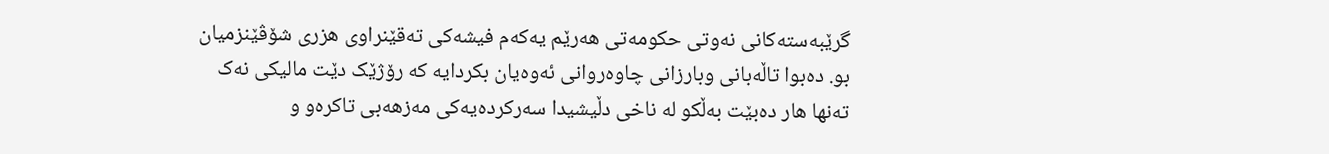گرێبه‌سته‌کانی نه‌وتی حکومه‌تی هه‌رێم یه‌که‌م فیشه‌کی ته‌قێنراوی هزری شۆڤێنزمیان بو. دەبوا تاڵەبانی وبارزانی چاوەروانی ئەوەیان بکردایە کە رۆژێک دێت مالیکی نەک تەنها هار ده‌بێت بەڵکو لە ناخی دڵیشیدا سەرکردەیەکی مەزهەبی تاکره‌و و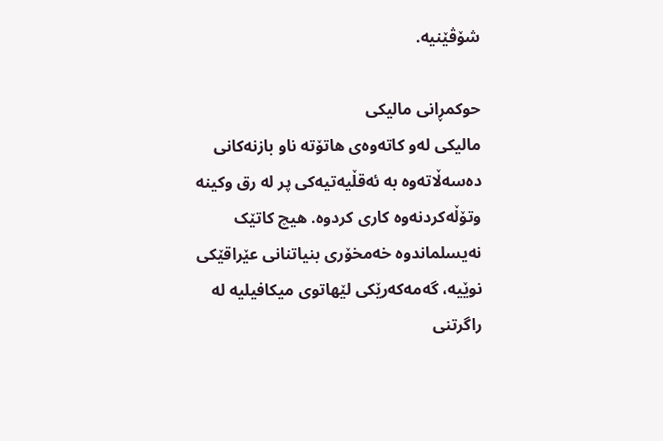شۆڤێنیە.

حوکمڕانی مالیکی
مالیکی لەو کاتەوەی هاتۆتە ناو بازنەکانی دەسەڵاتەوە بە ئەقڵیەتیەکی پر لە رق وکینە وتۆڵەکردنەوە کاری کردوە. هیچ کاتێک نەیسلماندوە خەمخۆری بنیاتنانی عێراقێکی نوێیە، گه‌مه‌که‌رێکی لێهاتوی میکافیلیه‌‌ له‌ راگرتنی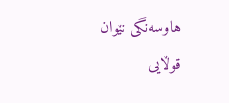هاوسه‌نگی نێوان قوڵایی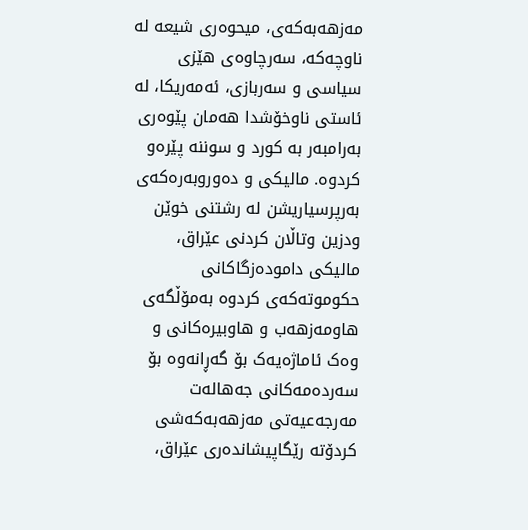مه‌زهه‌به‌که‌ی، میحوه‌ر‌ی شیعه‌ له‌ ناوچه‌که‌، سه‌رچاوه‌ی هێزی سیاسی و سه‌ربازی، ئه‌مەریکا، له‌ ئاستی ناوخۆشدا هه‌مان پێوه‌ری به‌رامبه‌ر به‌ کورد و سوننه‌ پێره‌و کردوه‌. مالیکی و دەوروبەرەکەی بەرپرسیاریشن لە رشتنی خوێن ودزین وتاڵان کردنی عێراق، مالیکی دامودەزگاکانی حکوموتەکەی کردوە بەمۆڵگەی هاومەزهەب و هاوبیره‌کانی و وه‌ک ئاماژه‌یه‌ک بۆ گەڕانەوە بۆ سەردەمەکانی جەهالەت مەرجەعیەتی مەزهەبەکه‌شی کردۆته‌ رێگاپیشاندەری عێراق،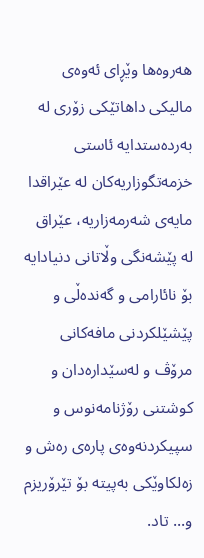هه‌روه‌ها وێڕای ئه‌وه‌ی مالیکی داهاتێکی زۆری له‌ به‌رده‌ستدایه‌‌ ئاستی خزمه‌تگوزاریه‌کان له‌ عێراقدا مایه‌ی شه‌رمه‌زاریه‌‌، عێراق له‌ پێشه‌نگی وڵاتانی دنیادایه‌ بۆ نائارامی و گه‌نده‌ڵی و پێشێلکردنی مافه‌کانی مرۆڤ و له‌سێداره‌دان و کوشتنی رۆژنامه‌نوس و سپیکردنه‌وه‌ی پاره‌ی ره‌ش و زه‌لکاوێکی به‌پیته‌ بۆ تێرۆریزم و... تاد.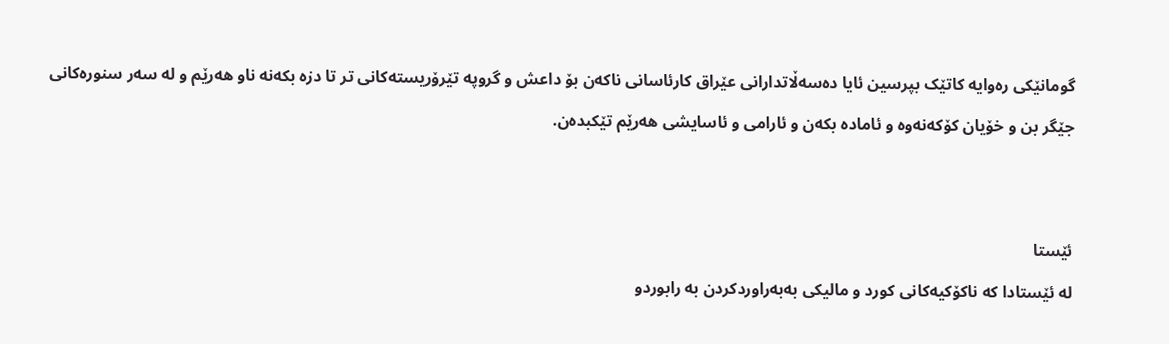گومانێکی ره‌وایه‌ کاتێک بپرسین ئایا ده‌سه‌ڵاتدارانی عێراق کارئاسانی ناکه‌ن بۆ داعش و گروپه‌ تێرۆریسته‌کانی تر تا دزه‌ بکه‌نه‌ ناو هه‌رێم و له‌ سه‌ر سنوره‌کانی جێگر بن و خۆیان کۆکه‌نه‌وه‌ و ئاماده‌ بکه‌ن و ئارامی و ئاسایشی هه‌رێم تێکبده‌ن.


ئێستا
له‌ ئێستادا که‌ ناکۆکیه‌کانی کورد و مالیکی به‌به‌راوردکردن به‌ رابوردو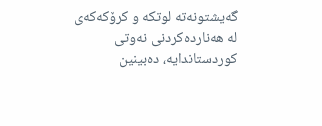گه‌یشتونه‌ته‌ لوتکه‌ و کرۆکه‌که‌ی له‌ هه‌نارده‌کردنی نه‌وتی کوردستاندایه‌، ده‌بینین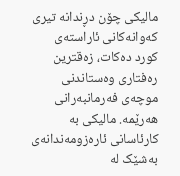مالیکی چۆن دڕندانه‌ تیری که‌وانه‌کانی ئاراسته‌ی کورد ده‌کات، زه‌قترین ره‌فتاری وه‌ستاندنی موچه‌ی فه‌رمانبه‌رانی هه‌رێمه. مالیکی به‌ کارئاسانی ئاره‌زومه‌ندانه‌ی به‌شێک له‌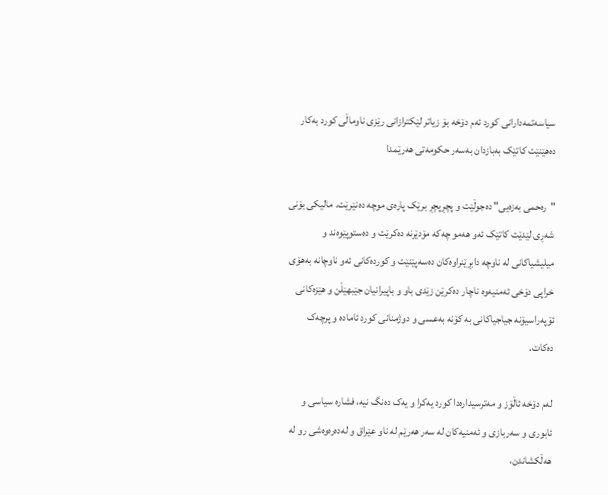سیاسه‌تمه‌دارانی کورد ئه‌م دۆخه‌‌ بۆ زیاتر لێکترازانی رێزی ناوماڵی کورد به‌کار ده‌هێنێت کاتێک به‌بازدان به‌سه‌ر حکومه‌تی هه‌رێمدا

"ره‌حمی به‌زه‌یی" ده‌جوڵێت و پچڕپچڕ برێک پاره‌ی موچه‌ ده‌نێرێت. مالیکی بۆنی شه‌ڕی لێدێت کاتێک ئه‌و هه‌مو چه‌که‌ مۆدێرنه‌ ده‌کرێت و ده‌ستوپێوه‌ند و میلیشیاکانی له‌ ناوچه‌ دابڕێنراوه‌کان ده‌سه‌پێنێت و کورده‌کانی ئه‌و ناوچانه‌ به‌هۆی خراپی دۆخی ئه‌منیه‌وه‌ ناچار ده‌کرێن زێدی باو و باپیرانیان جێبهێڵن و هێزه‌کانی ئۆپه‌راسیۆنه‌ جیاجیاکانی به‌ کۆنه‌ به‌عسی و دوژمنانی کورد ئاماده‌ و پرچه‌ک ده‌کات.

له‌م دۆخه‌ ئاڵۆز و مه‌ترسیداره‌دا کورد یه‌کرا و یه‌ک ده‌نگ نیه‌، فشاره‌ سیاسی و ئابوری و سه‌ربازی و ئه‌منیه‌کان له‌ سه‌ر هه‌رێم له‌ ناو عێراق و له‌ده‌ره‌وه‌شی رو له‌ هه‌ڵکشاندن،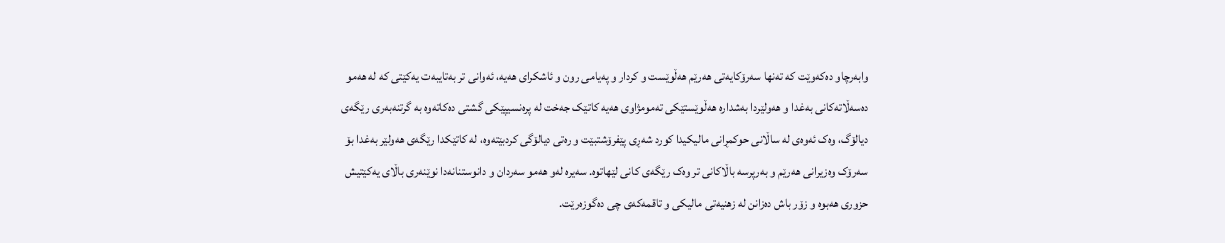وابه‌رچاو ده‌که‌وێت که‌ ته‌نها سه‌رۆکایه‌تی هه‌رێم هه‌ڵوێست و کردار و په‌یامی رون و ئاشکرای هه‌یه، ئه‌وانی تر به‌تایبه‌ت یه‌كێتی که‌ له‌ هه‌مو ده‌سه‌ڵاته‌کانی به‌غدا و هه‌ولێردا به‌شداره‌ هه‌ڵوێستێکی ته‌مومژاوی هه‌یه‌ کاتێک جه‌خت له‌ پره‌نسیپێکی گشتی ده‌کاته‌وه‌ به‌ گرتنه‌به‌ری رێگه‌ی دیالۆگ، وه‌ک ئه‌وه‌ی له‌ ساڵانی حوکمڕانی مالیکیدا کورد شه‌ڕی پێفرۆشتبێت و ره‌تی دیالۆگی کردبێته‌وه‌، له‌ کاتێکدا رێگه‌ی هه‌ولێر به‌غدا بۆ سه‌رۆک وه‌زیرانی هه‌رێم و به‌رپرسه‌ باڵاکانی تر وه‌ک رێگه‌ی کانی لێهاتوه‌. سه‌یره‌ له‌و هه‌مو سه‌ردان و دانو‌ستنانه‌دا نوێنه‌ری باڵای یه‌کێتیش حزوری هه‌بوه‌ و زۆر باش ده‌زانن له‌ زهنیه‌تی مالیکی و تاقمه‌که‌ی چی ده‌گوزه‌رێت.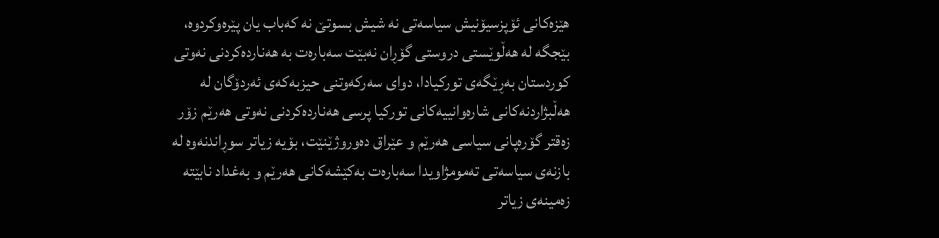هێزه‌کانی ئۆپزسیۆنیش سیاسه‌تی نه‌ شیش بسوتێ نه‌ که‌باب یان پێره‌وکردوه‌، بێجگه‌ له‌ هه‌ڵوێستی دروستی گۆڕان نه‌بێت سه‌باره‌ت به‌ هه‌نارده‌کردنی نه‌وتی کوردستان به‌ڕێگه‌ی تورکیادا، دوای سه‌رکه‌وتنی حیزبه‌که‌ی ئه‌ردۆگان له‌ هه‌ڵبژاردنه‌کانی شاره‌وانییه‌کانی تورکیا پرسی هه‌نارده‌کردنی نه‌وتی هه‌رێم زۆر زه‌قتر گۆره‌پانی سیاسی هه‌رێم و عێراق ده‌وروژێنێت، بۆیه‌ زیاتر سوڕاندنه‌وه‌ له‌ بازنه‌ی سیاسه‌تی ته‌مومژاویدا سه‌باره‌ت به‌کێشه‌کانی هه‌رێم و به‌غداد‌ نابێته‌ زه‌مینه‌ی زیاتر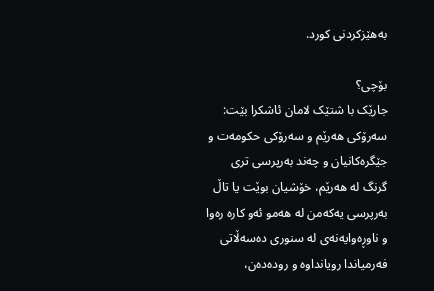به‌هێزکردنی کورد.

بۆچی؟
جارێک با شتێک لامان ئاشکرا بێت: سه‌رۆکی هه‌رێم و سه‌رۆکی حکومه‌ت و جێگره‌کانیان و چه‌ند به‌رپرسی تری گرنگ له‌ هه‌رێم، خۆشیان بوێت یا تاڵ به‌رپرسی یه‌که‌من له‌ هه‌مو ئه‌و کاره‌ ره‌وا و ناوڕه‌وایه‌نه‌ی له‌ سنوری ده‌سه‌ڵاتی فه‌رمیاندا رویانداوه و روده‌ده‌ن‌،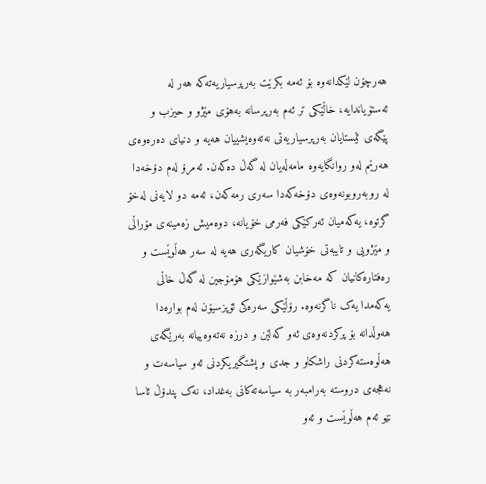هه‌رچۆن لێکدانه‌وه بۆ ئه‌مه‌ بکرێت به‌رپرسیاریه‌ته‌که‌ هه‌ر له‌ ئه‌ستۆیاندایه‌، خاڵێکی تر ئه‌م به‌رپرسانه‌ به‌هۆی مێژو و حیزب و پێگه‌ی ئێستایان به‌رپرسیاریه‌تی نه‌ته‌وه‌یشییان هه‌یه‌ و دنیای ده‌ره‌وه‌ی هه‌رێم له‌و روانگایه‌وه‌ مامه‌ڵه‌یان له‌ گه‌ڵ ده‌که‌ن. ئه‌مرۆ له‌م دۆخه‌دا له‌ روبه‌روبونه‌وه‌ی دۆخه‌که‌دا سه‌ری رمه‌که‌ن، ئه‌مه‌‌ دو لایه‌نی له‌خۆ گرتوه‌، یه‌که‌میان ئه‌رکێکی فه‌رمی خۆیانه‌، دوه‌میش زه‌مینه‌ی مۆراڵی و مێژویی و تایبه‌تی خۆشیان کاریگه‌ری هه‌یه‌ له‌ سه‌ر هه‌ڵوێست و ره‌فتاره‌کانیان که‌ مه‌خابن به‌شێوازێکی هۆمۆجین له‌ گه‌ڵ خاڵی یه‌که‌مدا یه‌ک ناگرنه‌وه‌. رۆڵێکی سه‌ره‌کی ئۆپزسیۆن له‌م بواره‌دا هه‌وڵدانه‌ بۆ پرکردنه‌وه‌ی ئه‌و که‌لێن و درزه‌ نه‌ته‌وه‌ییانه‌ به‌رێگه‌ی هه‌ڵوه‌سته‌کردنی راشکاو و جدی و پشتگیریکردنی ئه‌و سیاسه‌ت و نه‌هجه‌ی دروسته‌ به‌رامبه‌‌ر به سیاسه‌ته‌کانی به‌غداد، نه‌ک پندۆڵ ئاسا نێو ئه‌م هه‌ڵوێست و ئه‌و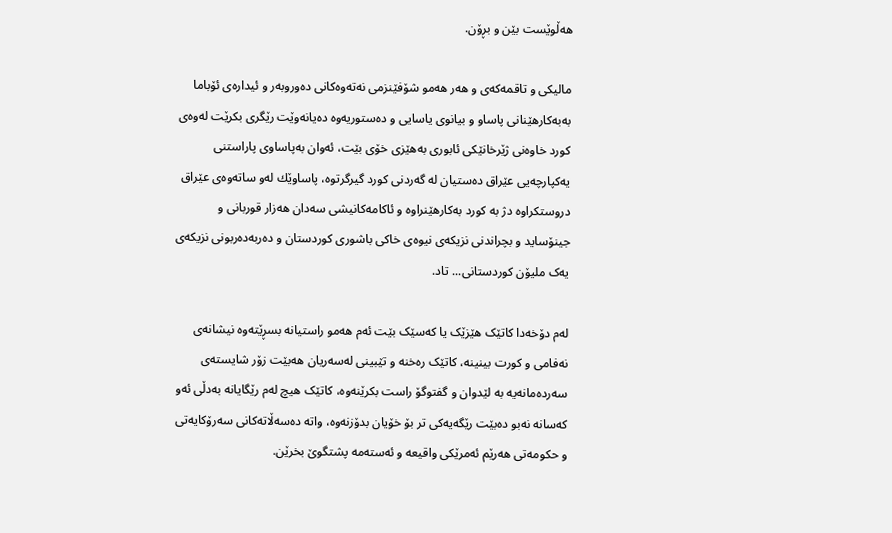هه‌ڵوێست بێن و بڕۆن.

مالیکی و تاقمه‌که‌ی و هه‌ر هه‌مو شۆفێنزمی نه‌ته‌وه‌کانی ده‌وروبه‌ر‌ و ئیداره‌ی ئۆباما به‌به‌کارهێنانی پاساو و بیانوی یاسایی و ده‌ستوریه‌وه‌ ده‌یانه‌وێت رێگری بکرێت له‌وه‌ی کورد خاوه‌نی ژێرخانێکی ئابوری به‌هێزی خۆی بێت، ئه‌وان به‌پاساوی پاراستنی یه‌کپارچه‌یی عێراق ده‌ستیان له‌ گه‌ردنی کورد گیرگرتوه‌، پاساوێك له‌و ساته‌وه‌ی عێراق دروستکراوه‌ دژ به‌ کورد به‌کارهێنراوه و ئا‌کا‌مه‌کانیشی سه‌دان هه‌زار قوربانی و جینۆساید و بچراندنی نزیکه‌ی نیوه‌ی خاکی باشوری کوردستان و ده‌ربه‌ده‌ربونی نزیکه‌ی یه‌ک ملیۆن کوردستانی... تاد.

له‌م دۆخه‌دا ‌کاتێک هێزێک یا که‌سێک بێت ئه‌م هه‌مو راستیانه‌‌ بسڕێته‌وه‌ نیشانه‌ی نه‌فامی و کورت بینینه‌، کاتێک ره‌خنه‌ و تێبینی له‌سه‌ریان هه‌بێت زۆر شایسته‌ی سه‌رده‌مانه‌یه‌ به‌ لێدوان و گفتوگۆ راست بکرێنه‌وه‌، کاتێک هیچ له‌م رێگایانه‌ به‌دڵی ئه‌و که‌سانه‌ نه‌بو ده‌بێت رێگه‌یه‌کی تر بۆ خۆیان بدۆزنه‌وه‌، واته‌ ده‌سه‌ڵاته‌کانی سه‌رۆکایه‌تی و حکومه‌تی هه‌رێم ئه‌مرێکی واقیعه‌ و ئه‌سته‌مه‌ پشتگوێ بخرێن.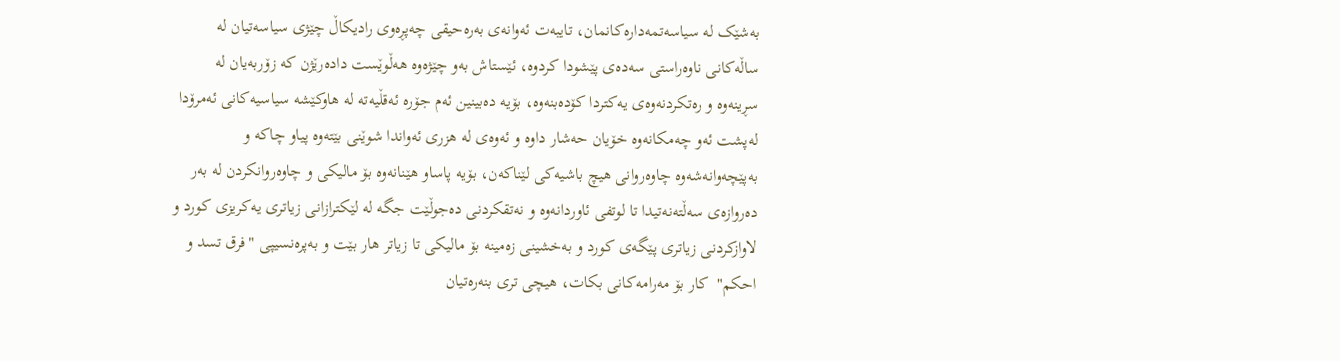به‌شێک له‌ سیاسه‌تمه‌داره‌کانمان، تا‌یبه‌ت ئه‌وانه‌ی به‌ره‌حیقی چه‌پڕه‌وی رادیکاڵ‌ چێژی سیاسه‌تیان له‌ ساڵه‌کانی ناوه‌راستی سه‌ده‌ی پێشودا کردوه، ئێستاش به‌و چێژه‌وه‌ هه‌ڵوێست داده‌رێژن که‌ زۆربه‌یان له‌ سڕینه‌وه‌ و ره‌تکردنه‌وه‌ی یه‌کتردا کۆده‌بنه‌وه‌، ‌بۆیه‌ ده‌بینین ئه‌م جۆره‌ ئه‌قڵیه‌ته له‌ هاوکێشه‌ سیاسیه‌کانی ئه‌مرۆدا له‌پشت ئه‌و چه‌مکانه‌وه‌ خۆیان حه‌شار داوه‌ و ئه‌وه‌ی له‌ هزری ئه‌واندا شوێنی بێته‌وه‌ پیاو چاکه‌ و به‌پێچه‌وانه‌شه‌وه‌ چاوه‌روانی هیچ باشیه‌کی لێناکه‌ن، بۆیه‌ پاساو هێنانه‌وه‌ بۆ مالیکی و چاوه‌روانکردن له‌ به‌ر ده‌روازه‌ی سه‌ڵته‌نه‌تیدا تا لوتفی ئاوردانه‌وه‌ و نه‌تقکردنی ده‌جوڵێت جگه‌ له‌ لێکترازانی زیاتری یه‌کریزی کورد و لاوازکردنی زیاتری پێگه‌ی کورد و به‌خشینی زه‌مینه‌ بۆ مالیکی تا زیاتر هار بێت و به‌پره‌نسیپی "فرق تسد و احکم"  کار بۆ مه‌رامه‌کانی بکات، هیچی تری بنه‌ره‌تیان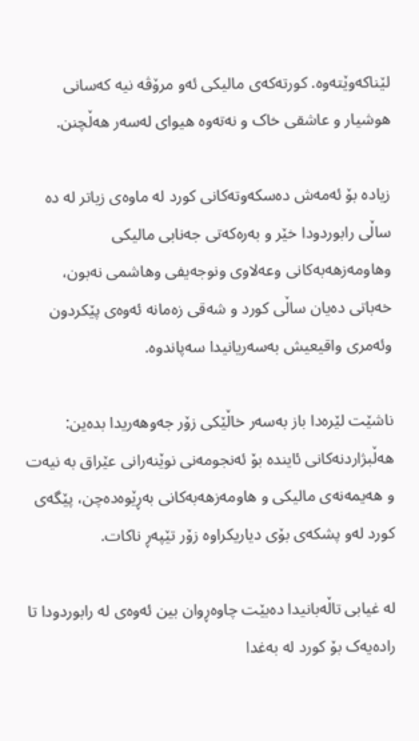لێناکه‌وێته‌وه‌. کورته‌که‌ی مالیکی ئه‌و‌ مرۆڤه‌ نیه‌ که‌سانی هوشیار و عاشقی خاک و نه‌ته‌وه‌ هیوای له‌سه‌ر هه‌ڵچنن.

زیاده‌ بۆ ئه‌مه‌ش دەسکەوتەکانی کورد لە ماوەی زیاتر له‌ ده‌ ساڵی رابوردودا خێر و بەرەکەتی جەنابی مالیکی وهاومەزهەبەکانی وعەلاوی ونوجەیفی وهاشمی نەبون، خه‌باتی ده‌یان ساڵی کورد و شەقی زەمانە ئەوەی پێکردون وئەمری واقیعیش بەسەریانیدا سەپاندوە.

ناشێت لێره‌دا باز به‌سه‌ر خاڵێکی زۆر جه‌وهه‌ریدا بده‌ین:
هه‌ڵبژاردنه‌کانی ئاینده‌ بۆ ئه‌نجومه‌نی نوێنه‌رانی عێراق به‌ نیه‌ت و هه‌یمه‌نه‌ی مالیکی و هاومه‌زهه‌به‌کانی به‌ڕێوه‌ده‌چن، پێگه‌ی کورد له‌و پشکه‌ی بۆی دیاریکراوه‌ زۆر تێپه‌ڕ ناکات.

له‌ غیابی تاڵه‌بانیدا ده‌بێت چاوه‌ڕوان بین ئه‌وه‌ی له‌ رابوردودا تا راده‌یه‌ک بۆ کورد له‌ به‌غدا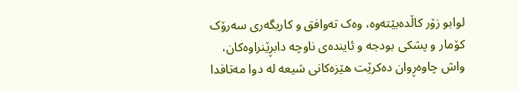لوابو زۆر کاڵده‌بێته‌وه‌، وه‌ک ته‌وافق و کاریگه‌ری سه‌رۆک کۆمار و پشکی بودجه‌ و ئاینده‌ی ناوچه‌ دابڕێنراوه‌کان، واش چاوه‌ڕوان ده‌کرێت هێزه‌کانی شیعه‌ له‌ دوا مه‌تافدا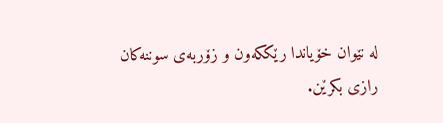له‌ نێوان خۆیاندا رێککه‌ون و زۆربه‌ی سوننه‌کان رازی بکرێن.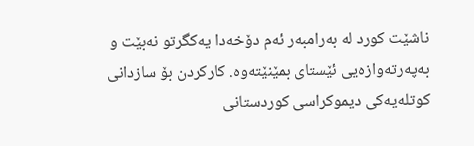ناشێت کورد له‌ به‌رامبه‌ر ئه‌م دۆخه‌دا یه‌کگرتو نه‌بێت و به‌په‌رته‌وازه‌یی ئێستای بمێنێته‌وه‌. کارکردن بۆ سازدانی کوتله‌یه‌کی دیموکراسی کوردستانی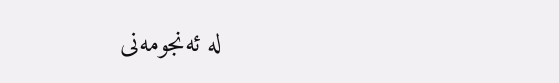له‌ ئه‌نجومه‌نی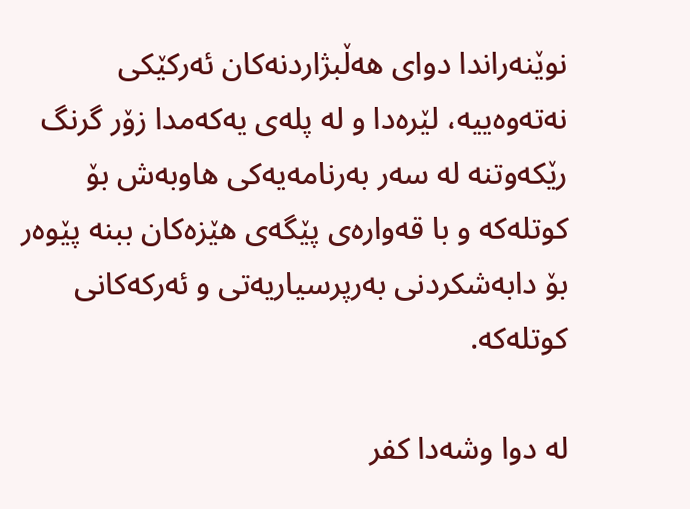نوێنه‌راندا دوای هه‌ڵبژاردنه‌کان ئه‌رکێکی نه‌ته‌وه‌ییه‌، لێره‌دا و له‌ پله‌ی یه‌که‌مدا زۆر گرنگ رێکه‌وتنه‌ له‌ سه‌ر به‌رنامه‌یه‌کی هاوبه‌ش بۆ کوتله‌که‌ و با قه‌واره‌ی پێگه‌ی هێزه‌کان ببنه‌ پێوه‌ر بۆ دابه‌شکردنی به‌رپرسیاریه‌تی و ئه‌رکه‌کانی کوتله‌که‌.

له‌ دوا وشه‌دا کفر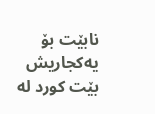نابێت بۆ یه‌کجاریش بێت کورد له‌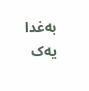به‌غدا یه‌ک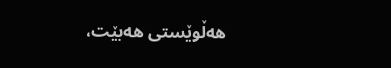هه‌ڵوێستی هه‌بێت،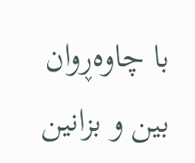با چاوه‌ڕوان بین و بزانین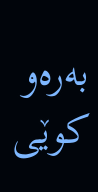به‌ره‌و کوێی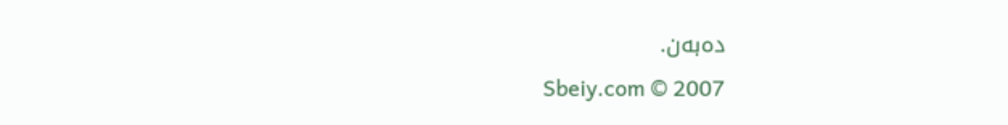ده‌به‌ن.
Sbeiy.com © 2007